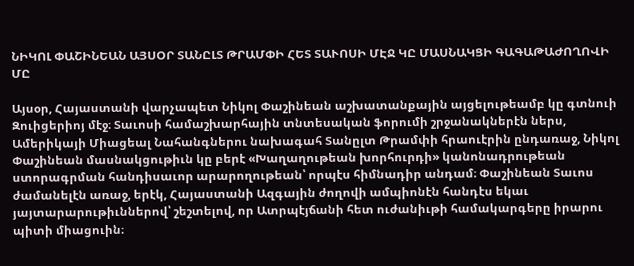ՆԻԿՈԼ ՓԱՇԻՆԵԱՆ ԱՅՍՕՐ ՏԱՆԸԼՏ ԹՐԱՄՓԻ ՀԵՏ ՏԱՒՈՍԻ ՄԷՋ ԿԸ ՄԱՍՆԱԿՑԻ ԳԱԳԱԹԱԺՈՂՈՎԻ ՄԸ

Այսօր, Հայաստանի վարչապետ Նիկոլ Փաշինեան աշխատանքային այցելութեամբ կը գտնուի Զուիցերիոյ մէջ։ Տաւոսի համաշխարհային տնտեսական ֆորումի շրջանակներէն ներս, Ամերիկայի Միացեալ Նահանգներու նախագահ Տանըլտ Թրամփի հրաուէրին ընդառաջ, Նիկոլ Փաշինեան մասնակցութիւն կը բերէ «Խաղաղութեան խորհուրդի» կանոնադրութեան ստորագրման հանդիսաւոր արարողութեան՝ որպէս հիմնադիր անդամ։ Փաշինեան Տաւոս ժամանելէն առաջ, երէկ, Հայաստանի Ազգային ժողովի ամպիոնէն հանդէս եկաւ յայտարարութիւններով՝ շեշտելով, որ Ատրպէյճանի հետ ուժանիւթի համակարգերը իրարու պիտի միացուին։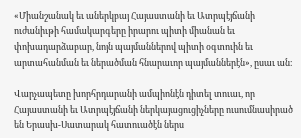«Միանշանակ եւ աներկբայ Հայաստանի եւ Ատրպէյճանի ուժանիւթի համակարգերը իրարու պիտի միանան եւ փոխադարձաբար, նոյն պայմաններով պիտի օգտուին եւ արտահանման եւ ներածման հնարաւոր պայմաններէն», ըսաւ ան։

Վարչապետը խորհրդարանի ամպիոնէն դիտել տուաւ, որ Հայաստանի եւ Ատրպէյճանի ներկայացուցիչները ուսումնասիրած են Երասխ-Սատարակ հատուածէն ներս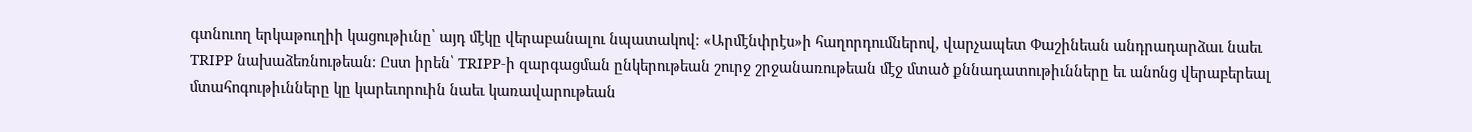գտնուող երկաթուղիի կացութիւնը՝ այդ մէկը վերաբանալու նպատակով։ «Արմէնփրէս»ի հաղորդումներով, վարչապետ Փաշինեան անդրադարձաւ նաեւ TRIPP նախաձեռնութեան։ Ըստ իրեն՝ TRIPP-ի զարգացման ընկերութեան շուրջ շրջանառութեան մէջ մտած քննադատութիւնները եւ անոնց վերաբերեալ մտահոգութիւնները կը կարեւորուին նաեւ կառավարութեան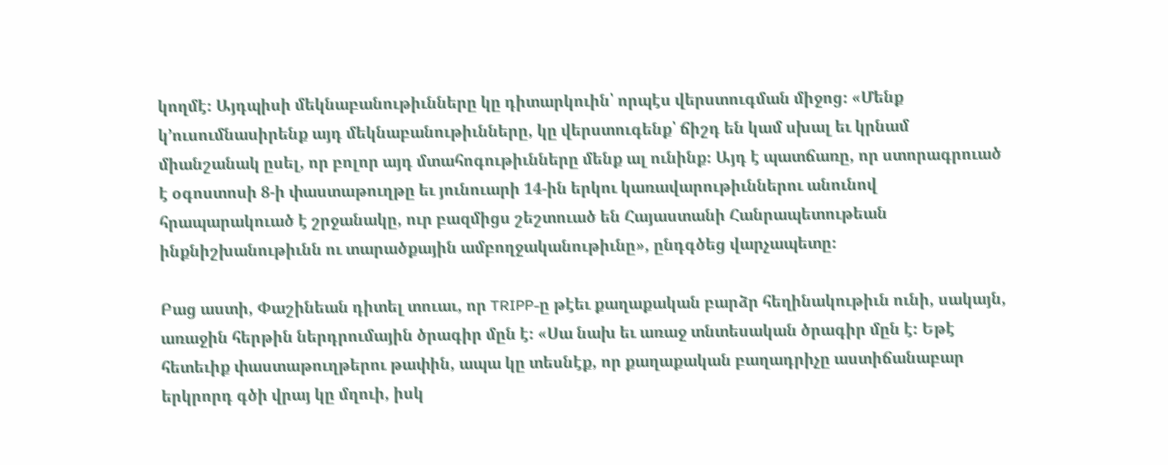կողմէ։ Այդպիսի մեկնաբանութիւնները կը դիտարկուին՝ որպէս վերստուգման միջոց։ «Մենք կ՚ուսումնասիրենք այդ մեկնաբանութիւնները, կը վերստուգենք՝ ճիշդ են կամ սխալ եւ կրնամ միանշանակ ըսել, որ բոլոր այդ մտահոգութիւնները մենք ալ ունինք։ Այդ է պատճառը, որ ստորագրուած է օգոստոսի 8-ի փաստաթուղթը եւ յունուարի 14-ին երկու կառավարութիւններու անունով հրապարակուած է շրջանակը, ուր բազմիցս շեշտուած են Հայաստանի Հանրապետութեան ինքնիշխանութիւնն ու տարածքային ամբողջականութիւնը», ընդգծեց վարչապետը։

Բաց աստի, Փաշինեան դիտել տուաւ, որ TRIPP-ը թէեւ քաղաքական բարձր հեղինակութիւն ունի, սակայն, առաջին հերթին ներդրումային ծրագիր մըն է։ «Սա նախ եւ առաջ տնտեսական ծրագիր մըն է։ Եթէ հետեւիք փաստաթուղթերու թափին, ապա կը տեսնէք, որ քաղաքական բաղադրիչը աստիճանաբար երկրորդ գծի վրայ կը մղուի, իսկ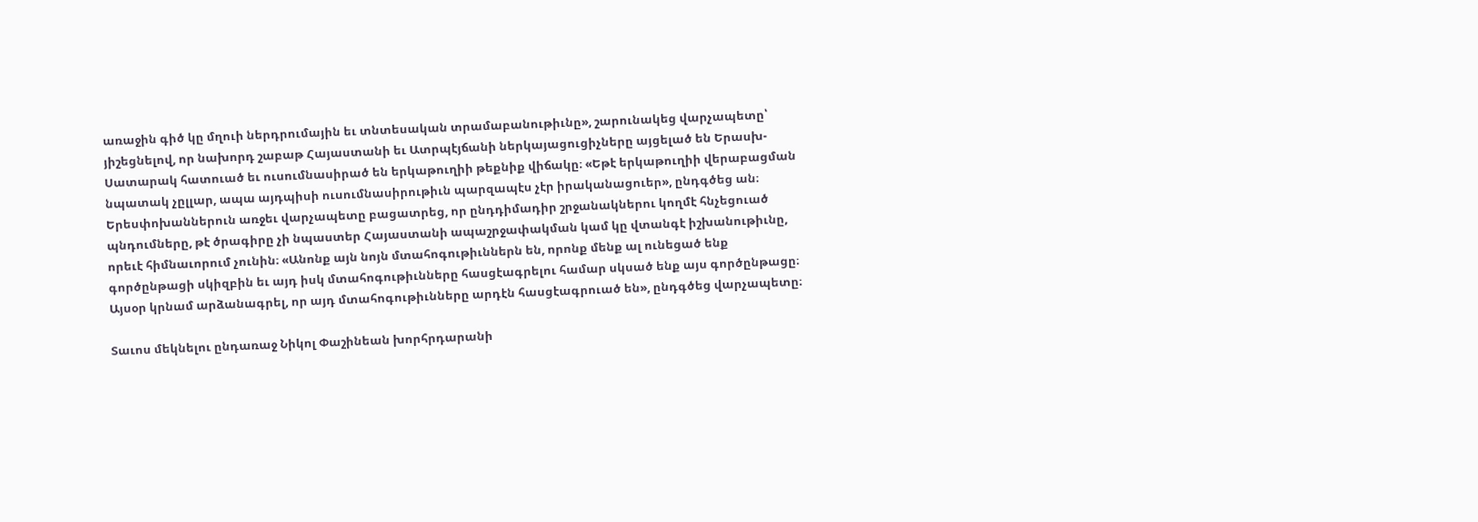առաջին գիծ կը մղուի ներդրումային եւ տնտեսական տրամաբանութիւնը», շարունակեց վարչապետը՝ յիշեցնելով, որ նախորդ շաբաթ Հայաստանի եւ Ատրպէյճանի ներկայացուցիչները այցելած են Երասխ-Սատարակ հատուած եւ ուսումնասիրած են երկաթուղիի թեքնիք վիճակը։ «Եթէ երկաթուղիի վերաբացման նպատակ չըլլար, ապա այդպիսի ուսումնասիրութիւն պարզապէս չէր իրականացուեր», ընդգծեց ան։ Երեսփոխաններուն առջեւ վարչապետը բացատրեց, որ ընդդիմադիր շրջանակներու կողմէ հնչեցուած պնդումները, թէ ծրագիրը չի նպաստեր Հայաստանի ապաշրջափակման կամ կը վտանգէ իշխանութիւնը, որեւէ հիմնաւորում չունին։ «Անոնք այն նոյն մտահոգութիւններն են, որոնք մենք ալ ունեցած ենք գործընթացի սկիզբին եւ այդ իսկ մտահոգութիւնները հասցէագրելու համար սկսած ենք այս գործընթացը։ Այսօր կրնամ արձանագրել, որ այդ մտահոգութիւնները արդէն հասցէագրուած են», ընդգծեց վարչապետը։

Տաւոս մեկնելու ընդառաջ Նիկոլ Փաշինեան խորհրդարանի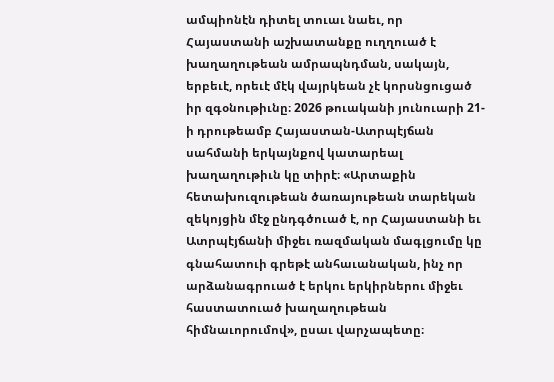ամպիոնէն դիտել տուաւ նաեւ, որ Հայաստանի աշխատանքը ուղղուած է խաղաղութեան ամրապնդման, սակայն, երբեւէ, որեւէ մէկ վայրկեան չէ կորսնցուցած իր զգօնութիւնը։ 2026 թուականի յունուարի 21-ի դրութեամբ Հայաստան-Ատրպէյճան սահմանի երկայնքով կատարեալ խաղաղութիւն կը տիրէ։ «Արտաքին հետախուզութեան ծառայութեան տարեկան զեկոյցին մէջ ընդգծուած է, որ Հայաստանի եւ Ատրպէյճանի միջեւ ռազմական մագլցումը կը գնահատուի գրեթէ անհաւանական, ինչ որ արձանագրուած է երկու երկիրներու միջեւ հաստատուած խաղաղութեան հիմնաւորումով», ըսաւ վարչապետը։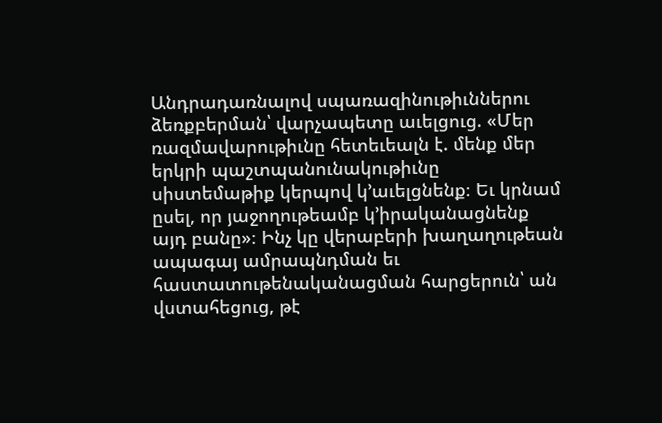Անդրադառնալով սպառազինութիւններու ձեռքբերման՝ վարչապետը աւելցուց. «Մեր ռազմավարութիւնը հետեւեալն է. մենք մեր երկրի պաշտպանունակութիւնը սիստեմաթիք կերպով կ՚աւելցնենք։ Եւ կրնամ ըսել, որ յաջողութեամբ կ՚իրականացնենք այդ բանը»։ Ինչ կը վերաբերի խաղաղութեան ապագայ ամրապնդման եւ հաստատութենականացման հարցերուն՝ ան վստահեցուց, թէ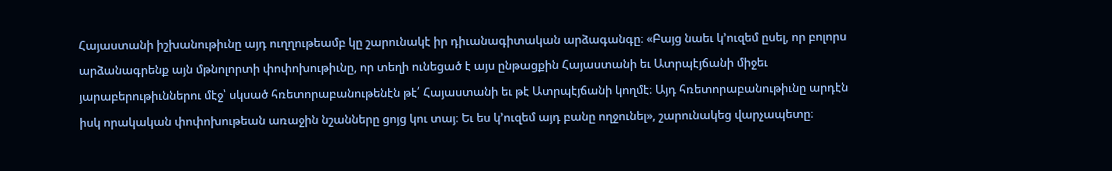Հայաստանի իշխանութիւնը այդ ուղղութեամբ կը շարունակէ իր դիւանագիտական արձագանգը։ «Բայց նաեւ կ՚ուզեմ ըսել, որ բոլորս արձանագրենք այն մթնոլորտի փոփոխութիւնը, որ տեղի ունեցած է այս ընթացքին Հայաստանի եւ Ատրպէյճանի միջեւ յարաբերութիւններու մէջ՝ սկսած հռետորաբանութենէն թէ՛ Հայաստանի եւ թէ Ատրպէյճանի կողմէ։ Այդ հռետորաբանութիւնը արդէն իսկ որակական փոփոխութեան առաջին նշանները ցոյց կու տայ։ Եւ ես կ՚ուզեմ այդ բանը ողջունել», շարունակեց վարչապետը։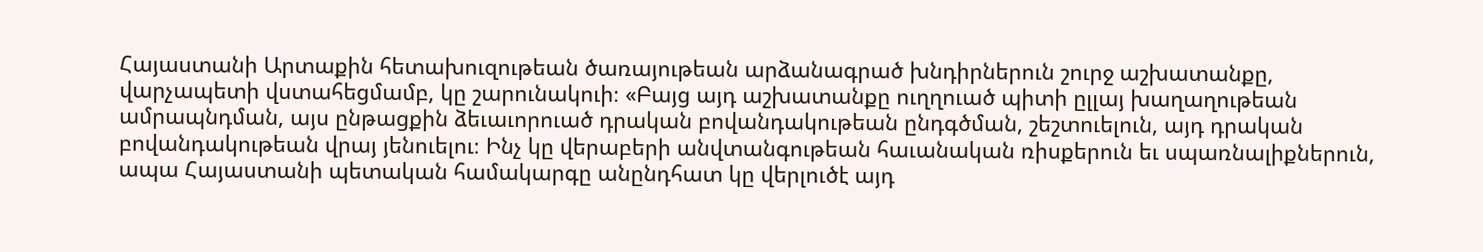Հայաստանի Արտաքին հետախուզութեան ծառայութեան արձանագրած խնդիրներուն շուրջ աշխատանքը, վարչապետի վստահեցմամբ, կը շարունակուի։ «Բայց այդ աշխատանքը ուղղուած պիտի ըլլայ խաղաղութեան ամրապնդման, այս ընթացքին ձեւաւորուած դրական բովանդակութեան ընդգծման, շեշտուելուն, այդ դրական բովանդակութեան վրայ յենուելու։ Ինչ կը վերաբերի անվտանգութեան հաւանական ռիսքերուն եւ սպառնալիքներուն, ապա Հայաստանի պետական համակարգը անընդհատ կը վերլուծէ այդ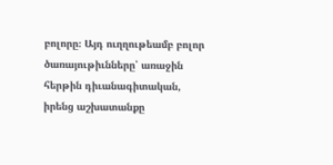բոլորը։ Այդ ուղղութեամբ բոլոր ծառայութիւնները՝ առաջին հերթին դիւանագիտական, իրենց աշխատանքը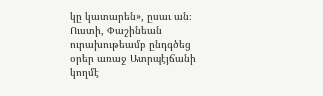կը կատարեն», ըսաւ ան։ Ուստի, Փաշինեան ուրախութեամբ ընդգծեց օրեր առաջ Ատրպէյճանի կողմէ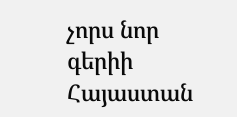չորս նոր գերիի Հայաստան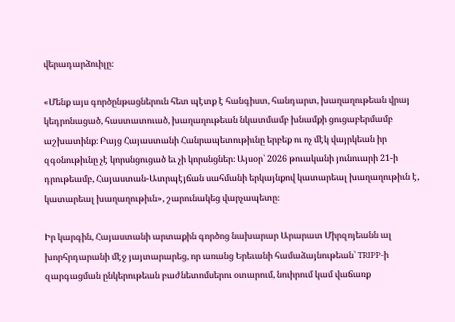վերադարձուիլը։

«Մենք այս գործընթացներուն հետ պէտք է հանգիստ, հանդարտ, խաղաղութեան վրայ կեդրոնացած, հաստատուած, խաղաղութեան նկատմամբ խնամքի ցուցաբերմամբ աշխատինք։ Բայց Հայաստանի Հանրապետութիւնը երբեք ու ոչ մէկ վայրկեան իր զգօնութիւնը չէ կորսնցուցած եւ չի կորսնցներ։ Այսօր՝ 2026 թուականի յունուարի 21-ի դրութեամբ, Հայաստան-Ատրպէյճան սահմանի երկայնքով կատարեալ խաղաղութիւն է, կատարեալ խաղաղութիւն», շարունակեց վարչապետը։

Իր կարգին, Հայաստանի արտաքին գործոց նախարար Արարատ Միրզոյեանն ալ խորհրդարանի մէջ յայտարարեց, որ առանց Երեւանի համաձայնութեան՝ TRIPP-ի զարգացման ընկերութեան բաժնետոմսերու օտարում, նուիրում կամ վաճառք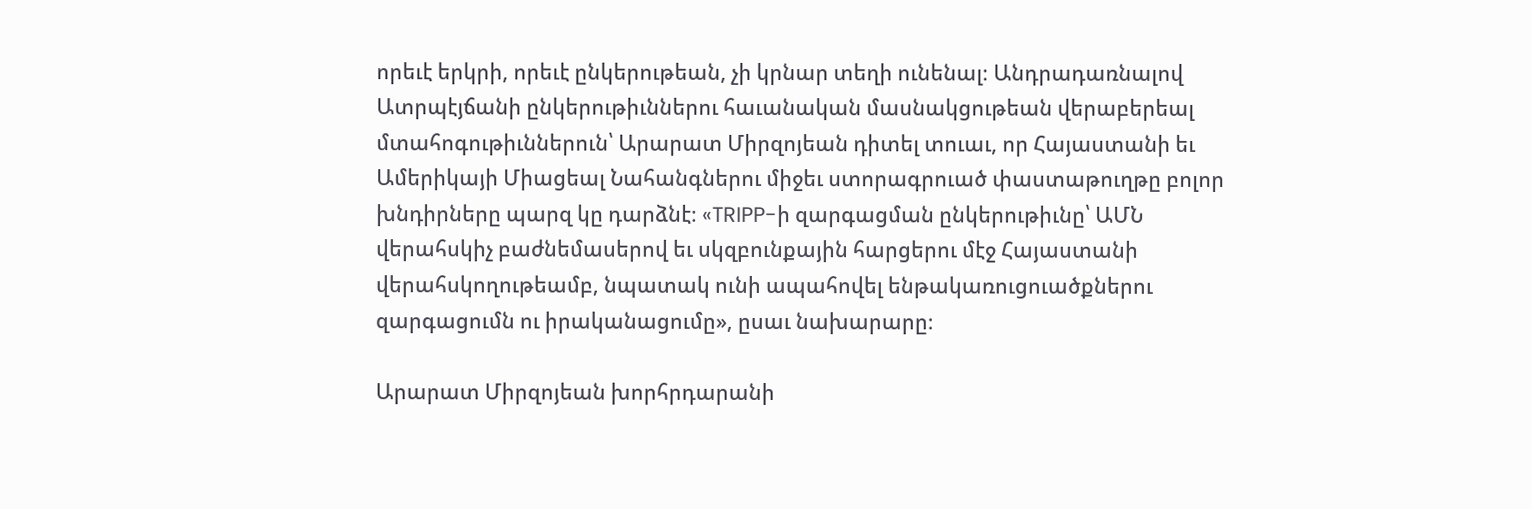որեւէ երկրի, որեւէ ընկերութեան, չի կրնար տեղի ունենալ։ Անդրադառնալով Ատրպէյճանի ընկերութիւններու հաւանական մասնակցութեան վերաբերեալ մտահոգութիւններուն՝ Արարատ Միրզոյեան դիտել տուաւ, որ Հայաստանի եւ Ամերիկայի Միացեալ Նահանգներու միջեւ ստորագրուած փաստաթուղթը բոլոր խնդիրները պարզ կը դարձնէ։ «TRIPP-ի զարգացման ընկերութիւնը՝ ԱՄՆ վերահսկիչ բաժնեմասերով եւ սկզբունքային հարցերու մէջ Հայաստանի վերահսկողութեամբ, նպատակ ունի ապահովել ենթակառուցուածքներու զարգացումն ու իրականացումը», ըսաւ նախարարը։

Արարատ Միրզոյեան խորհրդարանի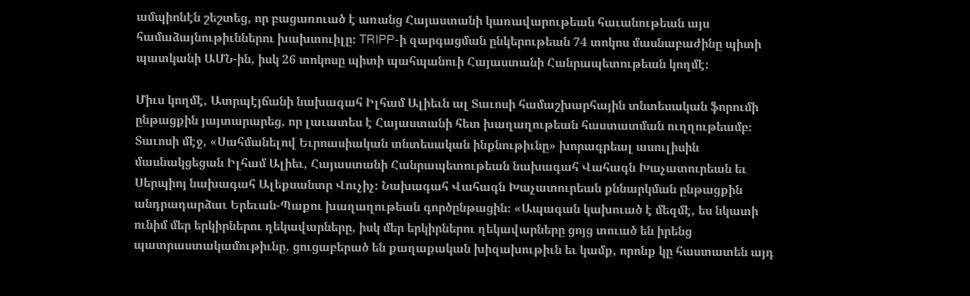ամպիոնէն շեշտեց, որ բացառուած է առանց Հայաստանի կառավարութեան հաւանութեան այս համաձայնութիւններու խախտուիլը։ TRIPP-ի զարգացման ընկերութեան 74 տոկոս մասնաբաժինը պիտի պատկանի ԱՄՆ-ին, իսկ 26 տոկոսը պիտի պահպանուի Հայաստանի Հանրապետութեան կողմէ։

Միւս կողմէ, Ատրպէյճանի նախագահ Իլհամ Ալիեւն ալ Տաւոսի համաշխարհային տնտեսական ֆորումի ընթացքին յայտարարեց, որ լաւատես է Հայաստանի հետ խաղաղութեան հաստատման ուղղութեամբ։ Տաւոսի մէջ, «Սահմանելով Եւրոասիական տնտեսական ինքնութիւնը» խորագրեալ ասուլիսին մասնակցեցան Իլհամ Ալիեւ, Հայաստանի Հանրապետութեան նախագահ Վահագն Խաչատուրեան եւ Սերպիոյ նախագահ Ալեքսանտր Վուչիչ։ Նախագահ Վահագն Խաչատուրեան քննարկման ընթացքին անդրադարձաւ Երեւան-Պաքու խաղաղութեան գործընթացին։ «Ապագան կախուած է մեզմէ, ես նկատի ունիմ մեր երկիրներու ղեկավարները, իսկ մեր երկիրներու ղեկավարները ցոյց տուած են իրենց պատրաստակամութիւնը, ցուցաբերած են քաղաքական խիզախութիւն եւ կամք, որոնք կը հաստատեն այդ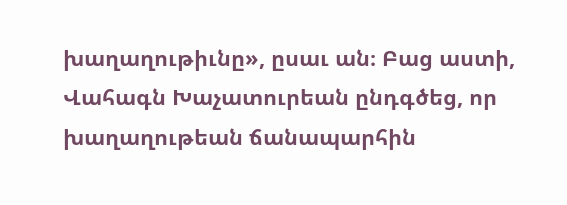խաղաղութիւնը», ըսաւ ան։ Բաց աստի, Վահագն Խաչատուրեան ընդգծեց, որ խաղաղութեան ճանապարհին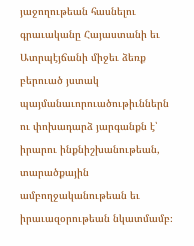յաջողութեան հասնելու գրաւականը Հայաստանի եւ Ատրպէյճանի միջեւ ձեռք բերուած յստակ պայմանաւորուածութիւններն ու փոխադարձ յարգանքն է՝ իրարու ինքնիշխանութեան, տարածքային ամբողջականութեան եւ իրաւազօրութեան նկատմամբ։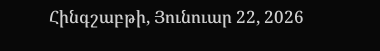Հինգշաբթի, Յունուար 22, 2026